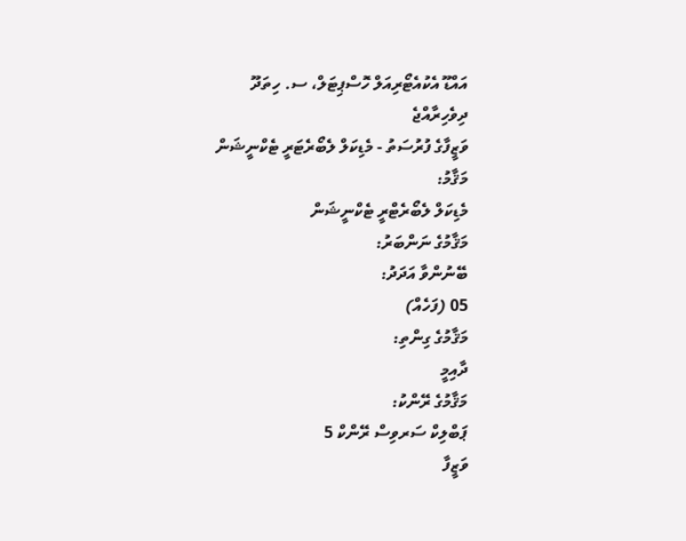އައްޑޫ އެކުއެޓޯރިއަލް ހޮސްޕިޓަލް، ސ. ހިތަދޫ
ދިވެހިރާއްޖެ
ވަޒީފާގެ ފުރުސަތު - މެޑިކަލް ލެބޯރެޓަރީ ޓެކްނީޝަން
މަޤާމު:
މެޑިކަލް ލެބޯރެޓްރީ ޓެކްނީޝަން
މަޤާމުގެ ނަންބަރު:
ބޭނުންވާ އަދަދު:
05 (ފަހެއް)
މަޤާމުގެ ގިންތި:
ދާއިމީ
މަޤާމުގެ ރޭންކު:
ޕަބްލިކް ސަރވިސް ރޭންކް 5
ވަޒީފާ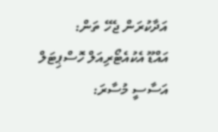އަދާކުރަން ޖެހޭ ތަން:
އައްޑޫ އެކުއެޓޯރިއަލް ހޮސްޕިޓަލް
އަސާސީ މުސާރަ: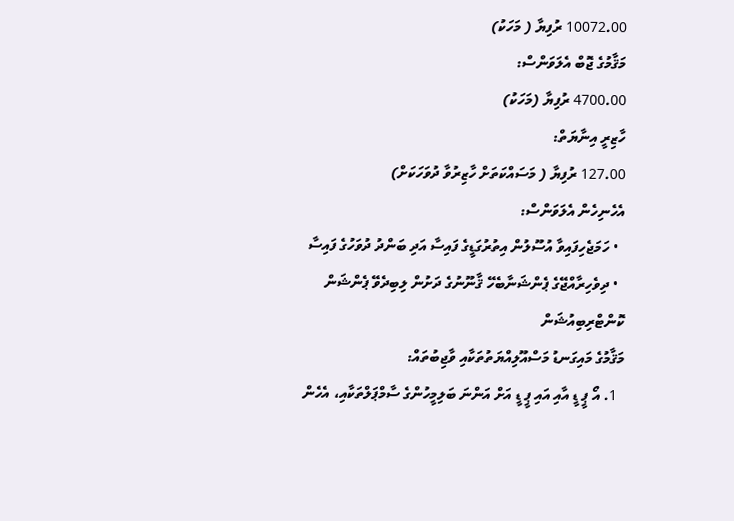10072.00 ރުފިޔާ ( މަހަކު)
މަޤާމުގެ ޖޮބް އެލަވަންސް:
4700.00 ރުފިޔާ (މަހަކު)
ހާޒިރީ އިނާޔަތް:
127.00 ރުފިޔާ ( މަސައްކަތަށް ހާޒިރުވާ ދުވަހަކަށް)
އެހެނިހެން އެލަވަންސް:
  • ހަމަޖެހިފައިވާ އުސޫލުން އިތުރުގަޑީގެ ފައިސާ އަދި ބަންދު ދުވަހުގެ ފައިސާ
  • ދިވެހިރާއްޖޭގެ ޕެންޝަނާބެހޭ ޤާނޫނުގެ ދަށުން ލިބިދެވޭ ޕެންޝަން ކޮންޓްރިބިއުޝަން
މަޤާމުގެ މައިގަނޑު މަސްއޫލިއްޔަތުތަކާއި ވާޖިބުތައް:
  1. އޯ ޕީ ޑީ އާއި އައި ޕީ ޑީ އަށް އަންނަ ބަލިމީހުންގެ ސާމްޕަލްތަކާއި، އެހެން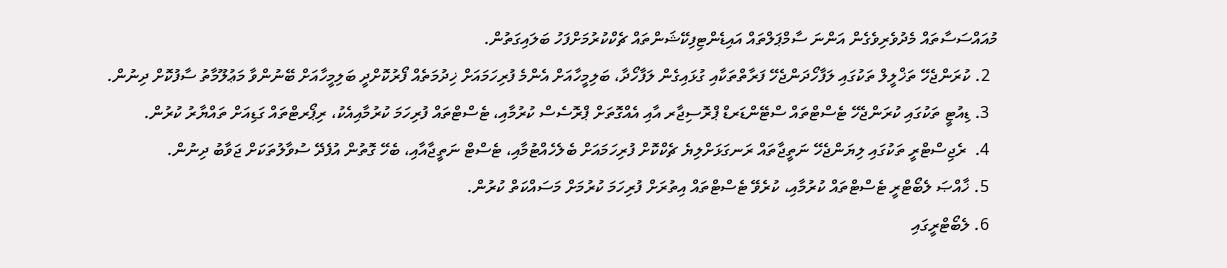މުއައްސަސާތައް މެދުވެރިވެގެން އަންނަ ސާމްޕަލްތައް އައިޑެންޓިފިކޭޝަންތައް ޗެކްކުރުމަށްފަހު ބަލައިގަތުން.
  2. ކުރަންޖެހޭ ތަޚްލީލް ތަކުގައި ލަފާހޯދަންޖެހޭ ފަރާތްތަކާއި ގުޅައިގެން ލަފާހޯދާ، ބަލިމީހާއަށް އެންމެ ފުރިހަމައަށް ޚިދުމަތެއް ފޯރުކޮށްދީ ބަލިމީހާއަށް ބޭނުންވާ މަޢުލޫމާތު ސާފުކޮށް ދިނުން.
  3. ޑިއުޓީ ތަކުގައި ކުރަންޖެހޭ ޓެސްޓްތައް ސްޓޭންޑަރޑް ޕްރޮސިޖާރ އާއި އެއްގޮތަށް ޕްރޮސެސް ކުރުމާއި، ޓެސްޓްތައް ފުރިހަމަ ކުރުމާއިއެކު، ރިޕޯރޓްތައް ގަޑިއަށް ތައްޔާރު ކުރުން.
  4.  ރެޖިސްޓްރީ ތަކުގައި ލިޔަންޖެހޭ ނަތީޖާތައް ރަނގަޅަށްލިޔެ ޗެކްކޮށް ފުރިހަމައަށް ބެލެހެއްޓުމާއި، ޓެސްޓް ނަތީޖާއާއި، ބެހޭ ގޮތުން އުފެދޭ ސުވާލުތަކަށް ޖަވާބު ދިނުން.
  5. ޚާއްޞަ ލެބޯޓްރީ ޓެސްޓްތައް ކުރުމާއި، ކުރެވޭ ޓެސްޓްތައް އިތުރަށް ފުރިހަމަ ކުރުމަށް މަސައްކަތް ކުރުން.
  6. ލެބޯޓްރީގައި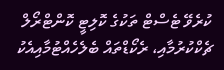ކުރެވޭ ޓެސްޓް ތަކުގެ ކޮލިޓީ ކޮންޓްރޯލް ޗެކްކުރުމާއި، ރެކޯޑްތައް ބެލެހެއްޓުމާއިއެކު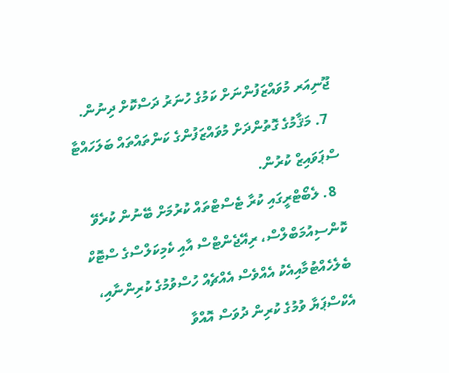ޖޫނިއަރ މުވައްޒަފުންނަށް ކަމުގެ ހުނަރު ދަސްކޮށް ދިނުން.
  7. މަޤާމުގެ ގޮތުންދަށް މުވައްޒަފުންގެ ކަންތައްތައް ބަލަހައްޓާ ސްޕަވައިޒް ކުރުން.
  8. ލެބޯޓްރީގައި ކުރާ ޓެސްޓްތައް ކުރުމަށް ބޭނުން ކުރެވޭ ކޮންސިއުމަބްލްސް، ރިއޭޖެންޓްސް އާއި ކެމިކަލްސްގެ ސްޓޮކް ބެލެހެއްޓުމާއިއެކު އެއްވެސް އެއްޗެއް ހުސްވުމުގެ ކުރިންނާއި، އެކްސްޕަޔާ ވުމުގެ ކުރިން ދުވަސް އޮއްވާ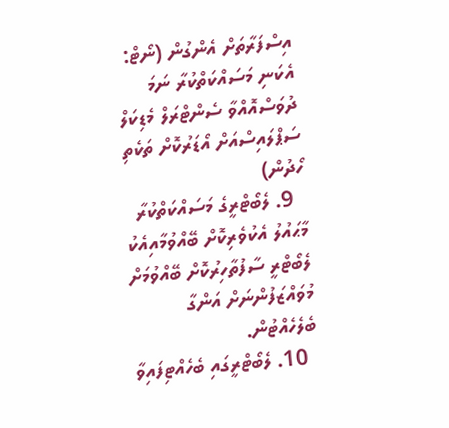އިސްފަރާތަށް އެންގުން (ނޯޓް: އެކަނި މަސައްކަތްކުރާ ނަމަ ދުވަސްއޮއްވާ ސެންޓްރަލް މެޑިކަލް ސަޕްލައިސްއަށް އޯޑަރުކޮށް ތަކެތި ހޯދުން)
  9. ލެބޯޓްރީގެ މަސައްކަތްކުރާ މާޙައުލު އެކުވެރިކޮށް ބޭއްވުމާއިއެކު ލެބޯޓްރީ ސާފުތާހިރުކޮށް ބޭއްވުމަށް މުވައްޒަފުންނަށް އަންގާ ބެލެހެއްޓުން.
  10. ލެބޯޓްރީގައި ބެހެއްޓިފައިވާ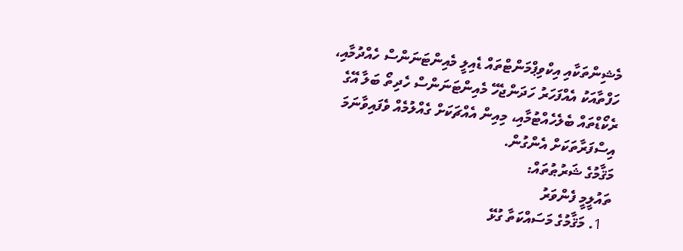މެޝިންތަކާއި އިކްވިޕްމަންޓްތައް ޑެއިލީ މެއިންޓަނަންސް ހެއްދުމާއި، ހަފްތާއަކު އެއްފަހަރު ހަދަންޖެހޭ މެއިންޓަނަންސް ހެދިތޯ ބަލާ އޭގެ ރެކޯޑްތައް ބެލެހެއްޓުމާއި، މިއިން އެއްޗަކަށް ގެއްލުމެއް ވެފައިވާނަމަ އިސްފަރާތަކަށް އެންގުން.
މަޤާމުގެ ޝަރުޠުތައް:
ތައުލީމީ ފެންވަރު
  1. މަޤާމުގެ މަސައްކަތާ ގުޅޭ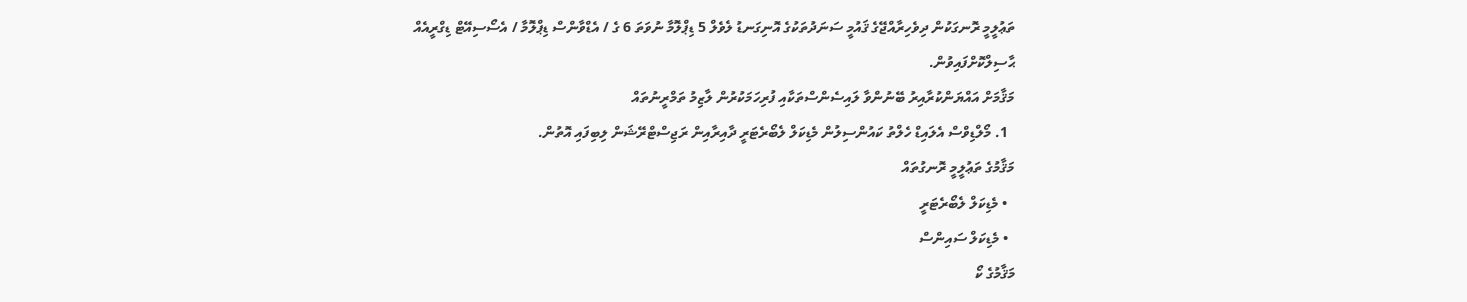ތަޢުލީމީ ރޮނގަކުން ދިވެހިރާއްޖޭގެ ޤައުމީ ސަނަދުތަކުގެ އޮނިގަނޑު ލެވެލް 5 ޑިޕްލޮމާ ނުވަތަ 6 ގެ / އެޑްވާންސް ޑިޕްލޮމާ / އެސޯސިއޭޓް ޑިގްރީއެއް ޙާސިލްކޮށްފައިވުން.
މަޤާމަށް އައްޔަންކުރާއިރު ބޭނުންވާ ލައިސެންސްތަކާއި ފުރިހަމަކުރުން ލާޒިމު ތަމްރީނުތައް
  1. މޯލްޑިވްސް އެލައިޑް ހެލްތު ކައުންސިލުން މެޑިކަލް ލެބޯރެޓަރީ ދާއިރާއިން ރަޖިސްޓްރޭޝަން ލިބިފައި އޮތުން.
މަޤާމުގެ ތަޢުލީމީ ރޮނގުތައް
  • މެޑިކަލް ލެބޯރެޓަރީ
  • މެޑިކަލް ސައިންސް
މަޤާމުގެ ކޯ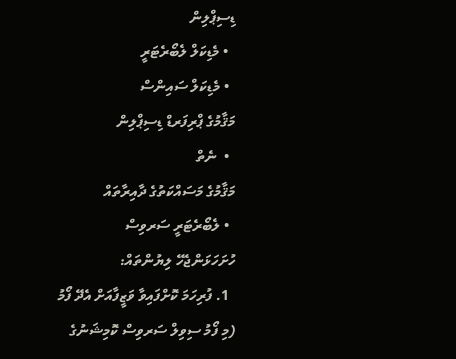ޑިސިޕްލިން
  • މެޑިކަލް ލެބޯރެޓަރީ
  • މެޑިކަލް ސައިންސް
މަޤާމުގެ ޕްރިފަރޑް ޑިސިޕްލިން
  •  ނެތް
މަޤާމުގެ މަސައްކަތުގެ ދާއިރާތައް
  • ލެބޯރެޓަރީ ސަރވިސް
ހުށަހަޅަންޖެހޭ ލިޔުންތައް:
  1. ފުރިހަމަ ކޮށްފައިވާ ވަޒީފާއަށް އެދޭ ފޯމު (މި ފޯމު ސިވިލް ސަރވިސް ކޮމިޝަނުގެ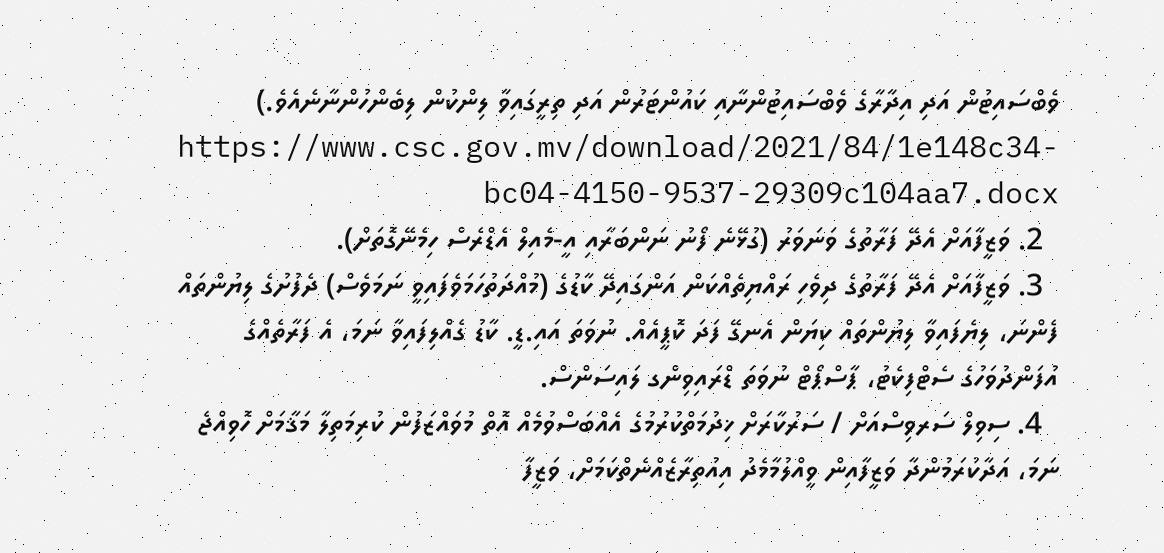ވެބްސައިޓުން އަދި އިދާރާގެ ވެބްސައިޓުންނާއި ކައުންޓަރުން އަދި ތިރީގައިވާ ލިންކުން ލިބެންހުންނާނެއެވެ.)  https://www.csc.gov.mv/download/2021/84/1e148c34-bc04-4150-9537-29309c104aa7.docx
  2. ވަޒީފާއަށް އެދޭ ފަރާތުގެ ވަނަވަރު (ގުޅޭނެ ފޯނު ނަންބަރާއި އީ-މެއިލް އެޑްރެސް ހިމެނޭގޮތަށް).
  3. ވަޒީފާއަށް އެދޭ ފަރާތުގެ ދިވެހި ރައްޔިތެއްކަން އަންގައިދޭ ކާޑުގެ (މުއްދަތުހަމަވެފައިވީ ނަމަވެސް) ދެފުށުގެ ލިޔުންތައް ފެންނަ، ލިޔެފައިވާ ލިޔުންތައް ކިޔަން އެނގޭ ފަދަ ކޮޕީއެއް. ނުވަތަ އައި.ޑީ. ކާޑު ގެއްލިފައިވާ ނަމަ، އެ ފަރާތެއްގެ އުފަންދުވަހުގެ ސެޓްފިކެޓު، ޕާސްޕޯޓް ނުވަތަ ޑްރައިވިންގ ލައިސަންސް.
  4. ސިވިލް ސަރވިސްއަށް / ސަރުކާރަށް ޚިދުމަތްކުރުމުގެ އެއްބަސްވުމެއް އޮތް މުވައްޒަފުން ކުރިމަތިލާ މަޤާމަށް ހޮވިއްޖެ ނަމަ، އަދާކުރަމުންދާ ވަޒީފާއިން ވީއްލުމާމެދު އިއުތިރާޒެއްނެތްކަމަށް، ވަޒީފާ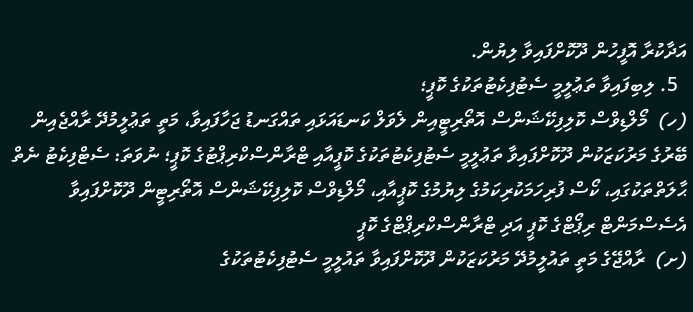އަދާކުރާ އޮފީހުން ދޫކޮށްފައިވާ ލިޔުން.
  5. ލިބިފައިވާ ތަޢުލީމީ ސެޓުފިކެޓުތަކުގެ ކޮޕީ؛
(ހ)  މޯލްޑިވްސް ކޮލިފިކޭޝަންސް އޮތޯރިޓީއިން ލެވަލް ކަނޑައަޅައި ތައްގަނޑު ޖަހާފައިވާ، މަތީ ތަޢުލީމުދޭ ރާއްޖެއިން ބޭރުގެ މަރުކަޒަކުން ދޫކޮށްފައިވާ ތަޢުލީމީ ސެޓުފިކެޓުތަކުގެ ކޮޕީއާއި ޓްރާންސްކްރިޕްޓުގެ ކޮޕީ؛ ނުވަތަ: ސެޓްފިކެޓު ނެތް ޙާލަތްތަކުގައި، ކޯސް ފުރިހަމަކުރިކަމުގެ ލިޔުމުގެ ކޮޕީއާއި، މޯލްޑިވްސް ކޮލިފިކޭޝަންސް އޮތޯރިޓީން ދޫކޮށްފައިވާ އެސެސްމަންޓް ރިޕޯޓްގެ ކޮޕީ އަދި ޓްރާންސްކްރިޕްޓްގެ ކޮޕީ
(ށ)  ރާއްޖޭގެ މަތީ ތައުލީމުދޭ މަރުކަޒަކުން ދޫކޮށްފައިވާ ތައުލީމީ ސެޓުފިކެޓުތަކުގެ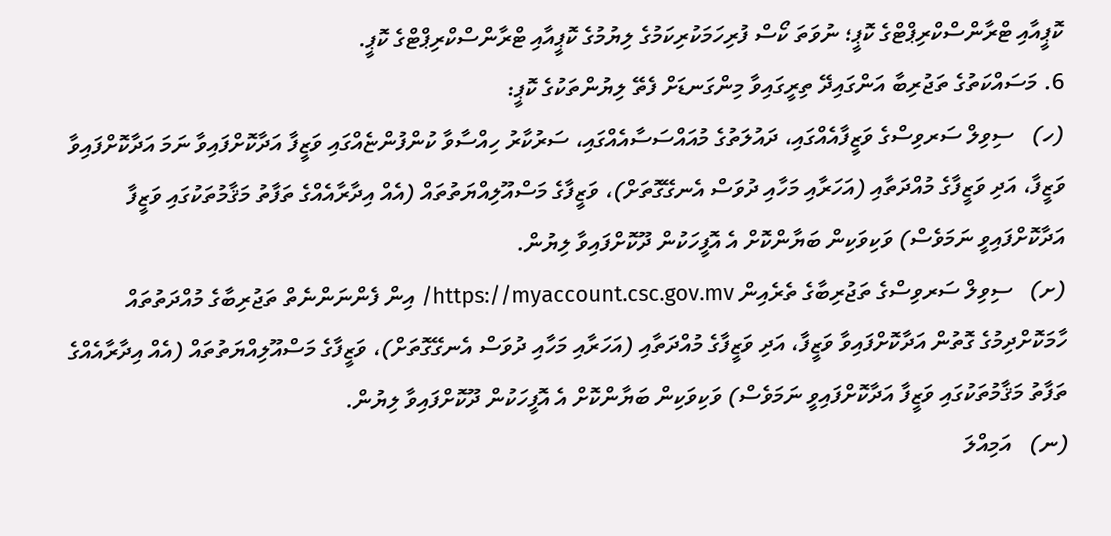ކޮޕީއާއި ޓްރާންސްކްރިޕްޓްގެ ކޮޕީ؛ ނުވަތަ ކޯސް ފުރިހަމަކުރިކަމުގެ ލިޔުމުގެ ކޮޕީއާއި ޓްރާންސްކްރިޕްޓްގެ ކޮޕީ.
6. މަސައްކަތުގެ ތަޖުރިބާ އަންގައިދޭ ތިރީގައިވާ މިންގަނޑަށް ފެތޭ ލިޔުންތަކުގެ ކޮޕީ:
(ހ)   ސިވިލް ސަރވިސްގެ ވަޒީފާއެއްގައި، ދައުލަތުގެ މުއައްސަސާއެއްގައި، ސަރުކާރު ހިއްސާވާ ކުންފުންޏެއްގައި ވަޒީފާ އަދާކޮށްފައިވާ ނަމަ އަދާކޮށްފައިވާ ވަޒީފާ، އަދި ވަޒީފާގެ މުއްދަތާއި (އަހަރާއި މަހާއި ދުވަސް އެނގޭގޮތަށް)، ވަޒީފާގެ މަސްއޫލިއްޔަތުތައް (އެއް އިދާރާއެއްގެ ތަފާތު މަޤާމުތަކުގައި ވަޒީފާ އަދާކޮށްފައިވީ ނަމަވެސް) ވަކިވަކިން ބަޔާންކޮށް އެ އޮފީހަކުން ދޫކޮށްފައިވާ ލިޔުން.
(ށ)   ސިވިލް ސަރވިސްގެ ތަޖުރިބާގެ ތެރެއިން https://myaccount.csc.gov.mv/ އިން ފެންނަންނެތް ތަޖުރިބާގެ މުއްދަތުތައް ހާމަކޮށްދިމުގެ ގޮތުން އަދާކޮށްފައިވާ ވަޒީފާ، އަދި ވަޒީފާގެ މުއްދަތާއި (އަހަރާއި މަހާއި ދުވަސް އެނގޭގޮތަށް)، ވަޒީފާގެ މަސްއޫލިއްޔަތުތައް (އެއް އިދާރާއެއްގެ ތަފާތު މަޤާމުތަކުގައި ވަޒީފާ އަދާކޮށްފައިވީ ނަމަވެސް) ވަކިވަކިން ބަޔާންކޮށް އެ އޮފީހަކުން ދޫކޮށްފައިވާ ލިޔުން.
(ނ)   އަމިއްލަ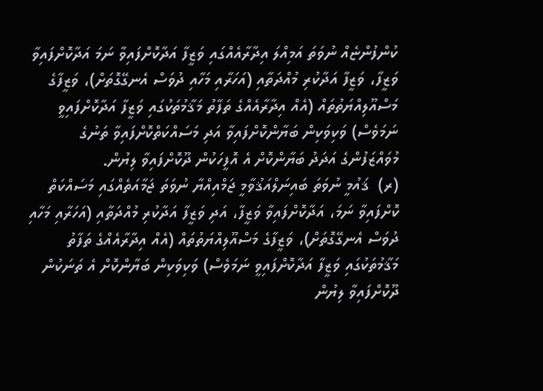ކުންފުންޏެއް ނުވަތަ އަމިއްލަ އިދާރާއެއްގައި ވަޒީފާ އަދާކޮށްފައިވާ ނަމަ އަދާކޮށްފައިވާ ވަޒީފާ، ވަޒީފާ އަދާކުރި މުއްދަތާއި (އަހަރާއި މަހާއި ދުވަސް އެނގޭގޮތަށް)، ވަޒީފާގެ މަސްއޫލިއްޔަތުތައް (އެއް އިދާރާއެއްގެ ތަފާތު މަޤާމުތަކުގައި ވަޒީފާ އަދާކޮށްފައިވީ ނަމަވެސް) ވަކިވަކިން ބަޔާންކޮށްފައިވާ އަދި މަސައްކަތްކޮށްފައިވާ ތަނުގެ މުވައްޒަފުންގެ އަދަދު ބަޔާންކޮށް އެ އޮފީހަކުން ދޫކޮށްފައިވާ ލިޔުން.
(ރ)  ޤައުމީ ނުވަތަ ބައިނަލްއަޤުވާމީ ޖަމްއިއްޔާ ނުވަތަ ޖަމާއަތެއްގައި މަސައްކަތް ކޮށްފައިވާ ނަމަ، އަދާކޮށްފައިވާ ވަޒީފާ، އަދި ވަޒީފާ އަދާކުރި މުއްދަތާއި (އަހަރާއި މަހާއި ދުވަސް އެނގޭގޮތަށް)، ވަޒީފާގެ މަސްއޫލިއްޔަތުތައް (އެއް އިދާރާއެއްގެ ތަފާތު މަޤާމުތަކުގައި ވަޒީފާ އަދާކޮށްފައިވީ ނަމަވެސް) ވަކިވަކިން ބަޔާންކޮށް އެ ތަނަކުން ދޫކޮށްފައިވާ ލިޔުން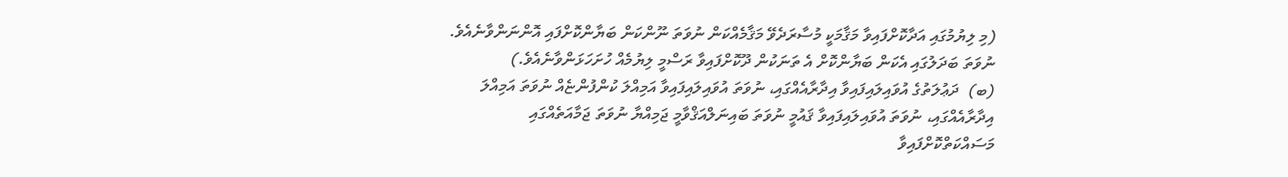(މި ލިޔުމުގައި އަދާކޮށްފައިވާ މަޤާމަކީ މުސާރަދެވޭ މަޤާމެއްކަން ނުވަތަ ނޫންކަން ބަޔާންކޮށްފައި އޮންނަންވާނެއެވެ. ނުވަތަ ބަދަލުގައި އެކަން ބަޔާންކޮށް އެ ތަނަކުން ދޫކޮށްފައިވާ ރަސްމީ ލިޔުމެއް ހުށަހަޅަންވާނެއެވެ.)
(ބ)  ދަޢުލަތުގެ އުވައިލައިފައިވާ އިދާރާއެއްގައި، ނުވަތަ އުވައިލައިފައިވާ އަމިއްލަ ކުންފުންޏެއް ނުވަތަ އަމިއްލަ އިދާރާއެއްގައި، ނުވަތަ އުވައިލައިފައިވާ ޤައުމީ ނުވަތަ ބައިނަލްއަޤްވާމީ ޖަމިއްޔާ ނުވަތަ ޖަމާއަތެއްގައި މަސައްކަތްކޮށްފައިވާ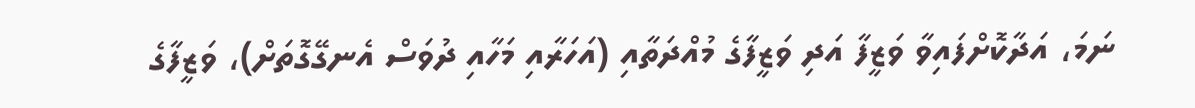ނަމަ، އަދާކޮށްފައިވާ ވަޒީފާ އަދި ވަޒީފާގެ މުއްދަތާއި (އަހަރާއި މަހާއި ދުވަސް އެނގޭގޮތަށް)، ވަޒީފާގެ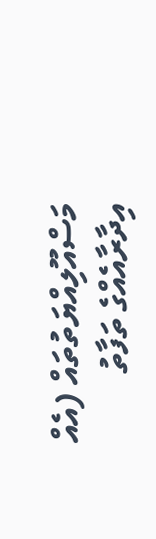މަސްއޫލިއްޔަތުތައް (އެއް އިދާރާއެއްގެ ތަފާތު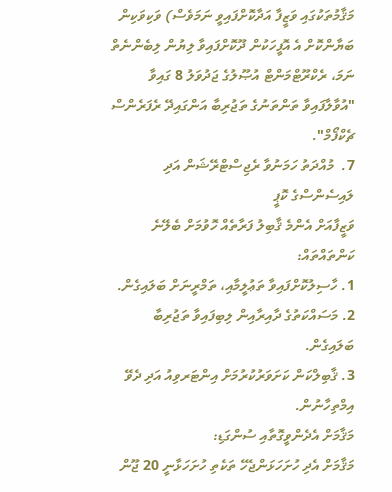މަޤާމުތަކުގައި ވަޒީފާ އަދާކޮށްފައިވީ ނަމަވެސް) ވަކިވަކިން ބަޔާންކޮށް އެ އޮފީހަކުން ދޫކޮށްފައިވާ ލިޔުން ލިބެންނެތް ނަމަ، ރެކްރޫޓްމަންޓް އުޞޫލުގެ ޖަދުވަލު 8 ގައިވާ "އުވާލާފައިވާ ތަންތަނުގެ ތަޖުރިބާ އަންގައިދޭ ރެފަރެންސް ޗެކްފޯމް".
7.  މުއްދަތު ހަމަނުވާ ރެޖިސްޓްރޭޝަން އަދި ލައިސެންސްގެ ކޮޕީ
ވަޒީފާއަށް އެންމެ ޤާބިލު ފަރާތެއް ހޮވުމަށް ބެލޭނެ ކަންތައްތައް:
1. ހާސިލުކޮށްފައިވާ ތަޢުލީމާއި، ތަމްރީނަށް ބަލައިގެން.
2. މަސައްކަތުގެ ދާއިރާއިން ލިބިފައިވާ ތަޖުރިބާ ބަލައިގެން.
3. ޤާބިލްކަން ކަށަވަރުކުރުމަށް އިންޓަރވިއު އަދި ދެވޭ އިމްތިހާނުން.
މަޤާމަށް އެދެންވީގޮތާއި ސުންގަޑި:
މަޤާމަށް އެދި ހުށަހަޅަންޖެހޭ ތަކެތި ހުށަހަޅާނީ 20 ޖޫން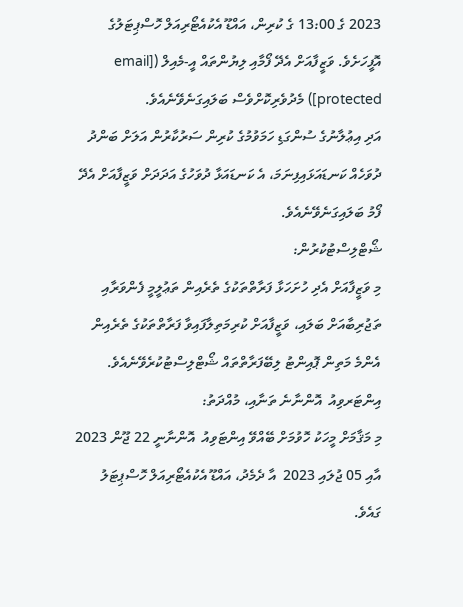2023 ގެ 13:00 ގެ ކުރިން، އައްޑޫ އެކުއެޓޯރިއަލް ހޮސްޕިޓަލުގެ އޮފީހަށެވެ. ވަޒީފާއަށް އެދޭ ފޯމާއި ލިޔުންތައް އީ-މެއިލް ([email protected]) މެދުވެރިކޮށްވެސް ބަލައިގަނެވޭނެއެވެ.
އަދި އިޢުލާނުގެ ސުންގަޑި ހަމަވުމުގެ ކުރިން ސަރުކާރުން އަލަށް ބަންދު ދުވަހެއް ކަނޑައަޅައިފިނަމަ، އެ ކަނޑައަޅާ ދުވަހުގެ އަދަދަށް ވަޒީފާއަށް އެދޭ ފޯމު ބަލައިގަނެވޭނެއެވެ.
ޝޯޓްލިސްޓުކުރުން:
މި ވަޒީފާއަށް އެދި ހުށަހަޅާ ފަރާތްތަކުގެ ތެރެއިން ތަޢުލީމީ ފެންވަރާއި ތަޖުރިބާއަށް ބަލައި، ވަޒީފާއަށް ކުރިމަތިލާފައިވާ ފަރާތްތަކުގެ ތެރެއިން އެންމެ މަތިން ޕޮއިންޓު ލިބޭފަރާތްތައް ޝޯޓްލިސްޓުކުރެވޭނެއެވެ.
އިންޓަރވިއު  އޮންނާނެ ތަނާއި، މުއްދަތު:
މި މަޤާމަށް މީހަކު ހޮވުމަށް ބޭއްވޭ އިންޓަވިއު  އޮންނާނީ 22 ޖޫން 2023 އާއި 05 ޖުލައި 2023  އާ ދެމެދު، އައްޑޫ އެކުއެޓޯރިއަލް ހޮސްޕިޓަލު ގައެވެ.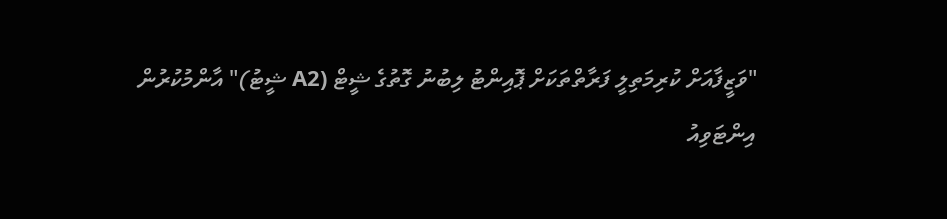"ވަޒީފާއަށް ކުރިމަތިލީ ފަރާތްތަކަށް ޕޮއިންޓު ލިބުނު ގޮތުގެ ޝީޓް (A2 ޝީޓު)" އާންމުކުރުން
އިންޓަވިއު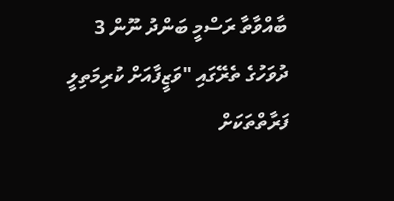ބާއްވާތާ ރަސްމީ ބަންދު ނޫން 3 ދުވަހުގެ ތެރޭގައި "ވަޒީފާއަށް ކުރިމަތިލީ ފަރާތްތަކަށް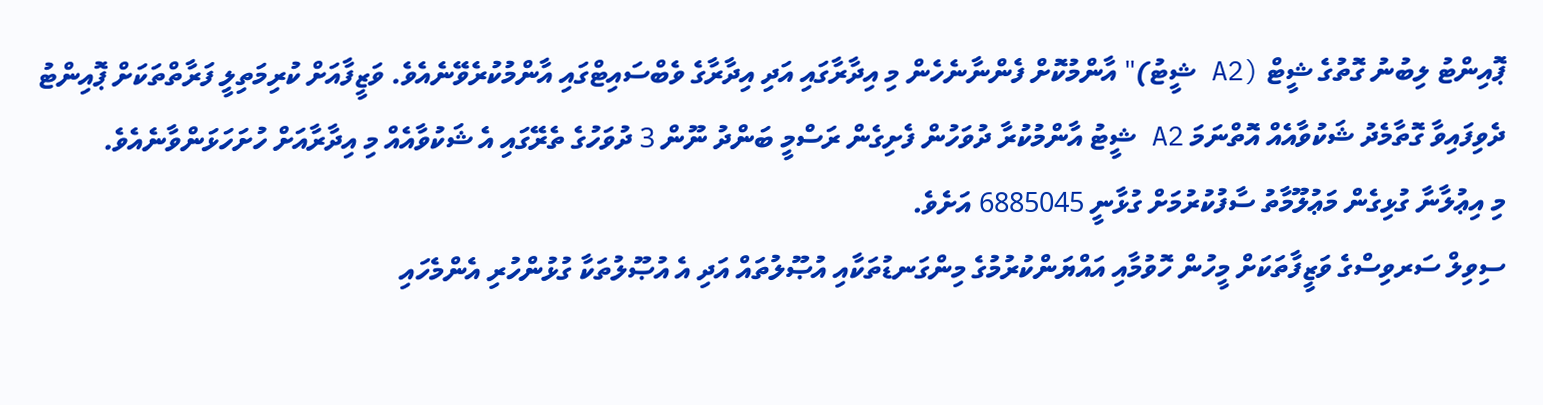ޕޮއިންޓު ލިބުނު ގޮތުގެ ޝީޓް (A2 ޝީޓު)" އާންމުކޮށް ފެންނާނެހެން މި އިދާރާގައި އަދި އިދާރާގެ ވެބްސައިޓްގައި އާންމުކުރެވޭނެއެވެ. ވަޒީފާއަށް ކުރިމަތިލީ ފަރާތްތަކަށް ޕޮއިންޓު ދެވިފައިވާ ގޮތާމެދު ޝަކުވާއެއް އޮތްނަމަ A2 ޝީޓު އާންމުކުރާ ދުވަހުން ފެށިގެން ރަސްމީ ބަންދު ނޫން 3 ދުވަހުގެ ތެރޭގައި އެ ޝަކުވާއެއް މި އިދާރާއަށް ހުށަހަޅަންވާނެއެވެ.
މި އިޢުލާނާ ގުޅިގެން މަޢުލޫމާތު ސާފުކުރުމަށް ގުޅާނީ 6885045 އަށެވެ.
ސިވިލް ސަރވިސްގެ ވަޒީފާތަކަށް މީހުން ހޮވުމާއި އައްޔަންކުރުމުގެ މިންގަނޑުތަކާއި އުޞޫލުތައް އަދި އެ އުޞޫލުތަކާ ގުޅުންހުރި އެންމެހައި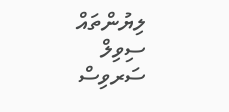ލިޔުންތައް ސިވިލް ސަރވިސް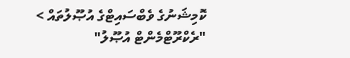ކޮމިޝަނުގެ ވެބްސައިޓްގެ އުޞޫލުތައް > "ރެކްރޫޓްމެންޓް އުޞޫލު"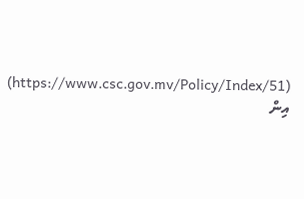(https://www.csc.gov.mv/Policy/Index/51) އިން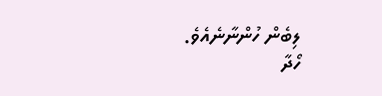ލިބެން ހުންނާނެއެވެ.
ހޯދާ